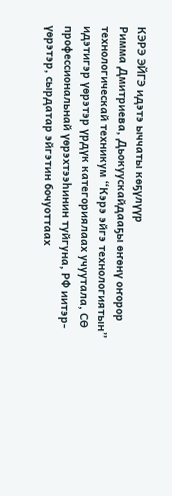КЭРЭ ЭЙГЭ идэтэ ыччаты көҕүлүүр
Римма Дмитриева, Дьокуускайдааҕы өҥөнү оҥорор технологическай техникум “Кэрэ эйгэ технологиятын” идэтигэр үөрэтэр үрдүк категориялаах учуутала, СӨ профессиональнай үөрэхтээһинин туйгуна, РФ иитэр-үөрэтэр, сырдатар эйгэтин бочуоттаах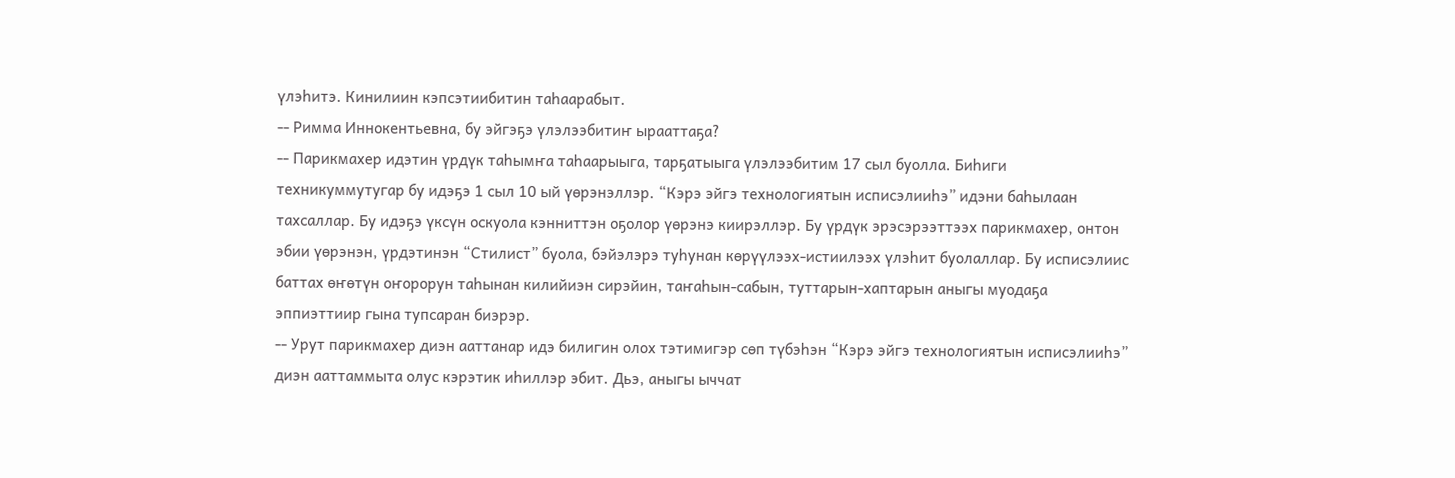үлэһитэ. Кинилиин кэпсэтиибитин таһаарабыт.
-- Римма Иннокентьевна, бу эйгэҕэ үлэлээбитиҥ ырааттаҕа?
-- Парикмахер идэтин үрдүк таһымҥа таһаарыыга, тарҕатыыга үлэлээбитим 17 сыл буолла. Биһиги техникуммутугар бу идэҕэ 1 сыл 10 ый үөрэнэллэр. “Кэрэ эйгэ технологиятын исписэлииһэ” идэни баһылаан тахсаллар. Бу идэҕэ үксүн оскуола кэнниттэн оҕолор үөрэнэ киирэллэр. Бу үрдүк эрэсэрээттээх парикмахер, онтон эбии үөрэнэн, үрдэтинэн “Стилист” буола, бэйэлэрэ туһунан көрүүлээх-истиилээх үлэһит буолаллар. Бу исписэлиис баттах өҥөтүн оҥорорун таһынан килийиэн сирэйин, таҥаһын-сабын, туттарын-хаптарын аныгы муодаҕа эппиэттиир гына тупсаран биэрэр.
-- Урут парикмахер диэн ааттанар идэ билигин олох тэтимигэр сөп түбэһэн “Кэрэ эйгэ технологиятын исписэлииһэ” диэн ааттаммыта олус кэрэтик иһиллэр эбит. Дьэ, аныгы ыччат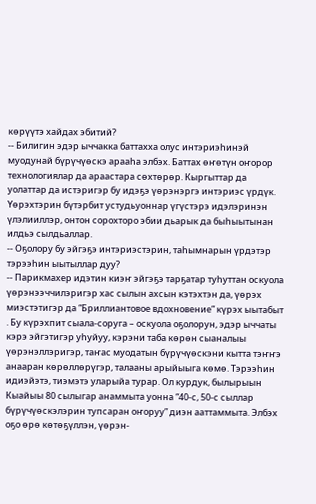көрүүтэ хайдах эбитий?
-- Билигин эдэр ыччакка баттахха олус интэриэһинэй муодунай бүрүчүөскэ арааһа элбэх. Баттах өҥөтүн оҥорор технологиялар да араастара сөхтөрөр. Кыргыттар да уолаттар да истэригэр бу идэҕэ үөрэнэргэ интэриэс үрдүк. Үөрэхтэрин бүтэрбит устудьуоннар үгүстэрэ идэлэринэн үлэлииллэр, онтон сорохторо эбии дьарык да быһыытынан илдьэ сылдьаллар.
-- Оҕолору бу эйгэҕэ интэриэстэрин, таһымнарын үрдэтэр тэрээһин ыытыллар дуу?
-- Парикмахер идэтин киэҥ эйгэҕэ тарҕатар туһуттан оскуола үөрэнээччилэригэр хас сылын ахсын кэтэхтэн да, үөрэх миэстэтигэр да “Бриллиантовое вдохновение” күрэх ыытабыт . Бу күрэхпит сыала-соруга – оскуола оҕолорун, эдэр ыччаты кэрэ эйгэтигэр уһуйуу, кэрэни таба көрөн сыаналыы үөрэнэллэригэр, таҥас муодатын бүрүчүөскэни кытта тэҥҥэ анааран көрөллөрүгэр, талааны арыйыыга көмө. Тэрээһин идиэйэтэ, тиэмэтэ уларыйа турар. Ол курдук, былырыын Кыайыы 80 сылыгар анаммыта уонна “40-с, 50-с сыллар бүрүчүөскэлэрин тупсаран оҥоруу” диэн ааттаммыта. Элбэх оҕо өрө көтөҕүллэн, үөрэн-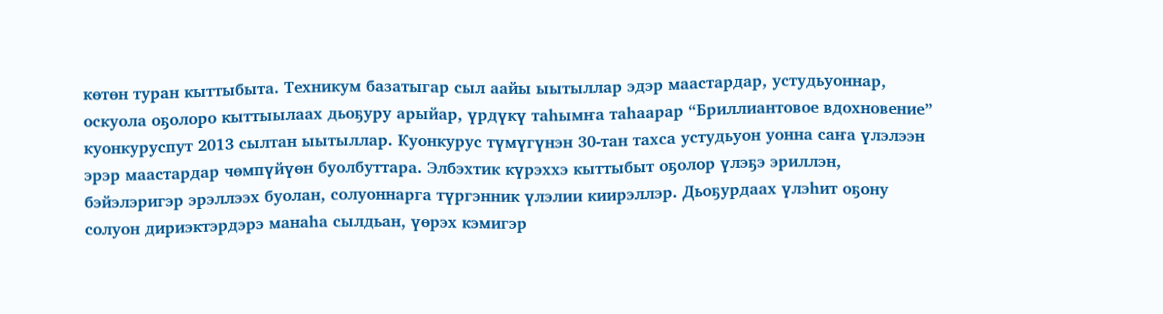көтөн туран кыттыбыта. Техникум базатыгар сыл аайы ыытыллар эдэр маастардар, устудьуоннар, оскуола оҕолоро кыттыылаах дьоҕуру арыйар, үрдүкү таһымҥа таһаарар “Бриллиантовое вдохновение” куонкуруспут 2013 сылтан ыытыллар. Куонкурус түмүгүнэн 30-тан тахса устудьуон уонна саҥа үлэлээн эрэр маастардар чөмпүйүөн буолбуттара. Элбэхтик күрэххэ кыттыбыт оҕолор үлэҕэ эриллэн, бэйэлэригэр эрэллээх буолан, солуоннарга түргэнник үлэлии киирэллэр. Дьоҕурдаах үлэһит оҕону солуон дириэктэрдэрэ манаһа сылдьан, үөрэх кэмигэр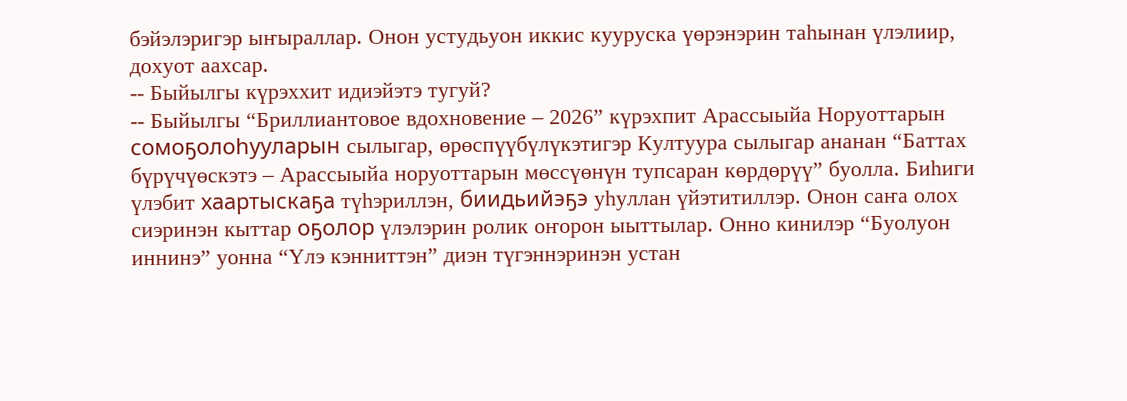бэйэлэригэр ыҥыраллар. Онон устудьуон иккис кууруска үөрэнэрин таһынан үлэлиир, дохуот аахсар.
-- Быйылгы күрэххит идиэйэтэ тугуй?
-- Быйылгы “Бриллиантовое вдохновение – 2026” күрэхпит Арассыыйа Норуоттарын сомоҕолоһууларын сылыгар, өрөспүүбүлүкэтигэр Култуура сылыгар ананан “Баттах бүрүчүөскэтэ – Арассыыйа норуоттарын мөссүөнүн тупсаран көрдөрүү” буолла. Биһиги үлэбит хаартыскаҕа түһэриллэн, биидьийэҕэ уһуллан үйэтитиллэр. Онон саҥа олох сиэринэн кыттар оҕолор үлэлэрин ролик оҥорон ыыттылар. Онно кинилэр “Буолуон иннинэ” уонна “Үлэ кэнниттэн” диэн түгэннэринэн устан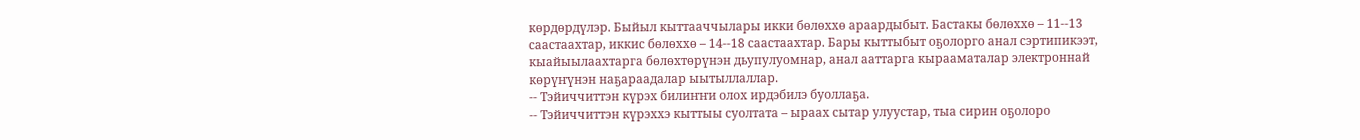көрдөрдүлэр. Быйыл кыттааччылары икки бөлөххө араардыбыт. Бастакы бөлөххө – 11--13 саастаахтар, иккис бөлөххө – 14--18 саастаахтар. Бары кыттыбыт оҕолорго анал сэртипикээт, кыайыылаахтарга бөлөхтөрүнэн дьупулуомнар, анал ааттарга кырааматалар электроннай көрүҥүнэн наҕараадалар ыытыллаллар.
-- Тэйиччиттэн күрэх билиҥҥи олох ирдэбилэ буоллаҕа.
-- Тэйиччиттэн күрэххэ кыттыы суолтата – ыраах сытар улуустар, тыа сирин оҕолоро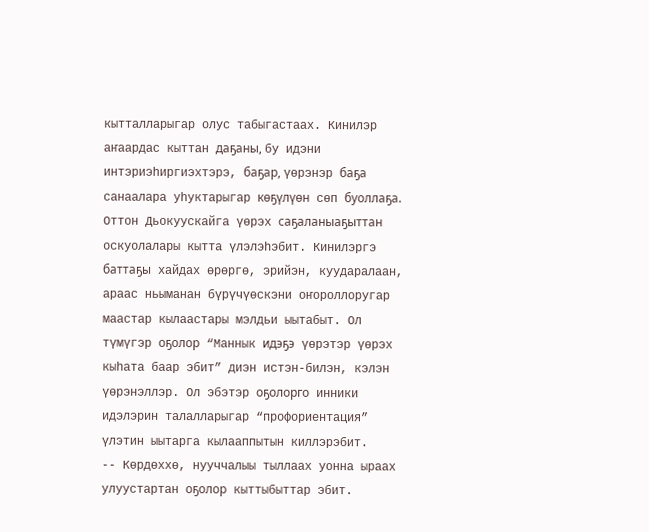кытталларыгар олус табыгастаах. Кинилэр аҥаардас кыттан даҕаны, бу идэни интэриэһиргиэхтэрэ, баҕар, үөрэнэр баҕа санаалара уһуктарыгар көҕүлүөн сөп буоллаҕа. Оттон Дьокуускайга үөрэх саҕаланыаҕыттан оскуолалары кытта үлэлэһэбит. Кинилэргэ баттаҕы хайдах өрөргө, эрийэн, куударалаан, араас ньыманан бүрүчүөскэни оҥороллоругар маастар кылаастары мэлдьи ыытабыт. Ол түмүгэр оҕолор “Маннык идэҕэ үөрэтэр үөрэх кыһата баар эбит” диэн истэн-билэн, кэлэн үөрэнэллэр. Ол эбэтэр оҕолорго инники идэлэрин талалларыгар “профориентация” үлэтин ыытарга кылааппытын киллэрэбит.
-- Көрдөххө, нууччалыы тыллаах уонна ыраах улуустартан оҕолор кыттыбыттар эбит.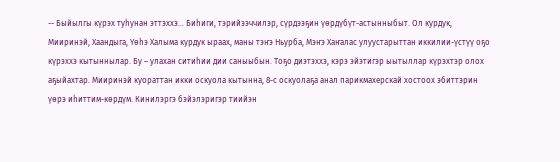-- Быйылгы күрэх туһунан эттэххэ... Биһиги, тэрийээччилэр, сүрдээҕин үөрдүбүт-астынныбыт. Ол курдук, Мииринэй, Хаандыга, Үөһэ Халыма курдук ыраах, маны тэҥэ Ньурба, Мэҥэ Хаҥалас улуустарыттан иккилии-үстүү оҕо күрэххэ кытыннылар. Бу – улахан ситиһии дии саныыбын. Тоҕо диэтэххэ, кэрэ эйэтигэр ыытыллар күрэхтэр олох аҕыйахтар. Мииринэй куораттан икки оскуола кытынна, 8-с оскуолаҕа анал парикмахерскай хостоох эбиттэрин үөрэ иһиттим-көрдүм. Кинилэргэ бэйэлэригэр тиийэн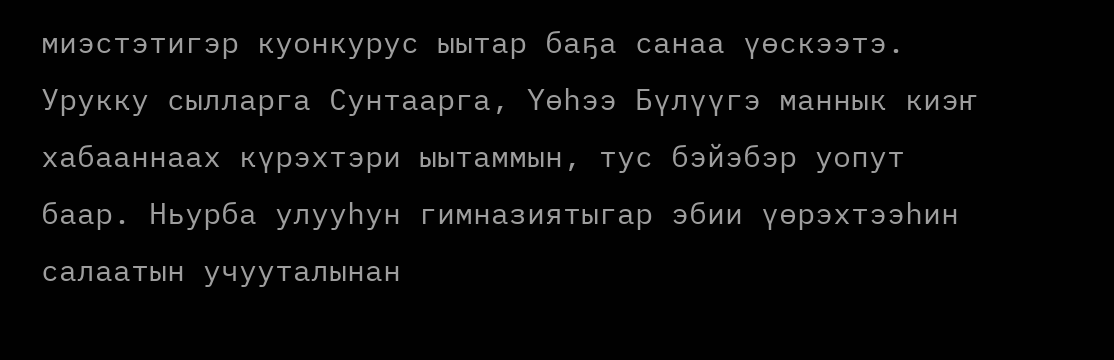миэстэтигэр куонкурус ыытар баҕа санаа үөскээтэ. Урукку сылларга Сунтаарга, Үөһээ Бүлүүгэ маннык киэҥ хабааннаах күрэхтэри ыытаммын, тус бэйэбэр уопут баар. Ньурба улууһун гимназиятыгар эбии үөрэхтээһин салаатын учууталынан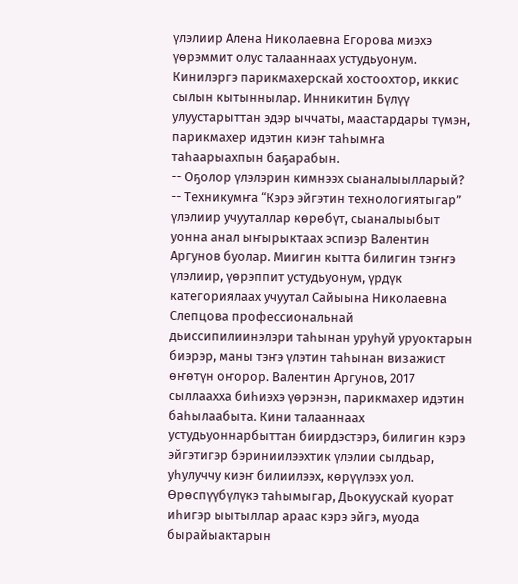үлэлиир Алена Николаевна Егорова миэхэ үөрэммит олус талааннаах устудьуонум. Кинилэргэ парикмахерскай хостоохтор, иккис сылын кытыннылар. Инникитин Бүлүү улуустарыттан эдэр ыччаты, маастардары түмэн, парикмахер идэтин киэҥ таһымҥа таһаарыахпын баҕарабын.
-- Оҕолор үлэлэрин кимнээх сыаналыылларый?
-- Техникумҥа “Кэрэ эйгэтин технологиятыгар” үлэлиир учууталлар көрөбүт, сыаналыыбыт уонна анал ыҥырыктаах эспиэр Валентин Аргунов буолар. Миигин кытта билигин тэҥҥэ үлэлиир, үөрэппит устудьуонум, үрдүк категориялаах учуутал Сайыына Николаевна Слепцова профессиональнай дьиссипилиинэлэри таһынан уруһуй уруоктарын биэрэр, маны тэҥэ үлэтин таһынан визажист өҥөтүн оҥорор. Валентин Аргунов, 2017 сыллаахха биһиэхэ үөрэнэн, парикмахер идэтин баһылаабыта. Кини талааннаах устудьуоннарбыттан биирдэстэрэ, билигин кэрэ эйгэтигэр бэриниилээхтик үлэлии сылдьар, уһулуччу киэҥ билиилээх, көрүүлээх уол. Өрөспүүбүлүкэ таһымыгар, Дьокуускай куорат иһигэр ыытыллар араас кэрэ эйгэ, муода бырайыактарын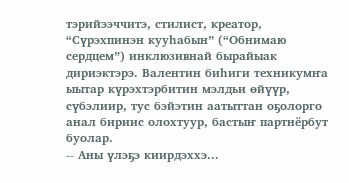тэрийээччитэ, стилист, креатор, “Сүрэхпинэн кууһабын” (“Обнимаю сердцем”) инклюзивнай бырайыак дириэктэрэ. Валентин биһиги техникумҥа ыытар күрэхтэрбитин мэлдьи өйүүр, сүбэлиир, тус бэйэтин аатыттан оҕолорго анал бириис олохтуур, бастыҥ партнёрбут буолар.
-- Аны үлэҕэ киирдэххэ...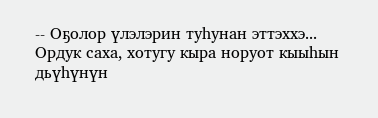-- Оҕолор үлэлэрин туһунан эттэххэ... Ордук саха, хотугу кыра норуот кыыһын дьүһүнүн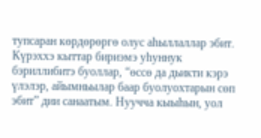тупсаран көрдөрөргө олус аһыллаллар эбит. Күрэххэ кыттар бириэмэ уһуннук бэриллибитэ буоллар, “өссө да дьикти кэрэ үлэлэр, айымньылар баар буолуохтарын сөп эбит” дии санаатым. Нуучча кыыһын, уол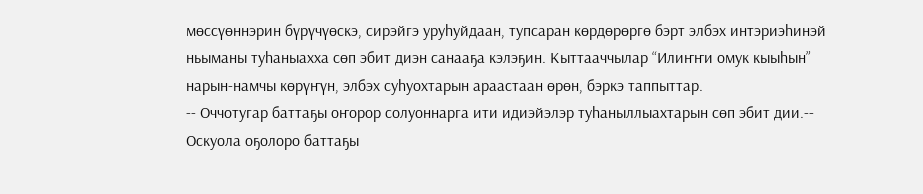мөссүөннэрин бүрүчүөскэ, сирэйгэ уруһуйдаан, тупсаран көрдөрөргө бэрт элбэх интэриэһинэй ньыманы туһаныахха сөп эбит диэн санааҕа кэлэҕин. Кыттааччылар “Илиҥҥи омук кыыһын” нарын-намчы көрүҥүн, элбэх суһуохтарын араастаан өрөн, бэркэ таппыттар.
-- Оччотугар баттаҕы оҥорор солуоннарга ити идиэйэлэр туһаныллыахтарын сөп эбит дии.-- Оскуола оҕолоро баттаҕы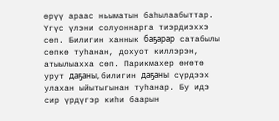өрүү араас ньыматын баһылаабыттар. Үгүс үлэни солуоннарга тиэрдиэххэ сөп. Билигин ханнык баҕарар сатабылы сөпкө туһанан, дохуот киллэрэн, атыылыахха сөп. Парикмахер өҥөтө урут даҕаны, билигин даҕаны сүрдээх улахан ыйытыгынан туһанар. Бу идэ сир үрдүгэр киһи баарын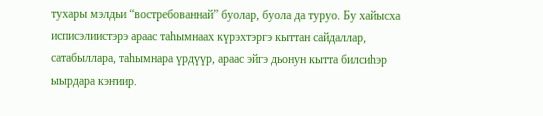тухары мэлдьи “востребованнай” буолар, буола да туруо. Бу хайысха исписэлиистэрэ араас таһымнаах күрэхтэргэ кыттан сайдаллар, сатабыллара, таһымнара үрдүүр, араас эйгэ дьонун кытта билсиһэр ыырдара кэҥиир.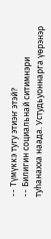-- Түмүккэ тугу этиэҥ этэй?
-- Билигин социальнай ситимнэри туһанахха наада. Устудьуоннарга үөрэнэр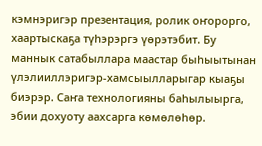кэмнэригэр презентация, ролик оҥорорго, хаартыскаҕа түһэрэргэ үөрэтэбит. Бу маннык сатабыллара маастар быһыытынан үлэлииллэригэр-хамсыылларыгар кыаҕы биэрэр. Саҥа технологияны баһылыырга, эбии дохуоту аахсарга көмөлөһөр.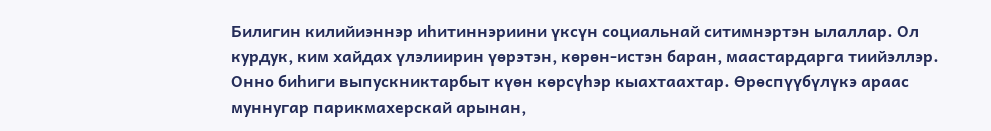Билигин килийиэннэр иһитиннэриини үксүн социальнай ситимнэртэн ылаллар. Ол курдук, ким хайдах үлэлиирин үөрэтэн, көрөн-истэн баран, маастардарга тиийэллэр. Онно биһиги выпускниктарбыт күөн көрсүһэр кыахтаахтар. Өрөспүүбүлүкэ араас муннугар парикмахерскай арынан,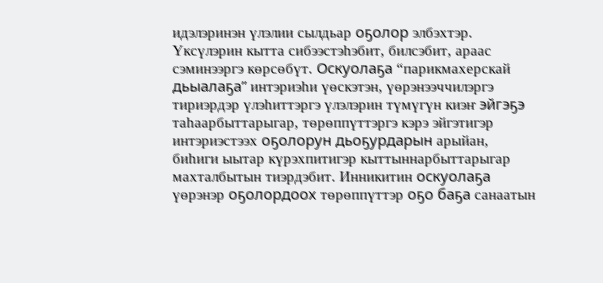идэлэринэн үлэлии сылдьар оҕолор элбэхтэр. Үксүлэрин кытта сибээстэһэбит, билсэбит, араас сэминээргэ көрсөбүт. Оскуолаҕа “парикмахерскай дьыалаҕа” интэриэһи үөскэтэн, үөрэнээччилэргэ тириэрдэр үлэһиттэргэ үлэлэрин түмүгүн киэҥ эйгэҕэ таһаарбыттарыгар, төрөппүттэргэ кэрэ эйгэтигэр интэриэстээх оҕолорун дьоҕурдарын арыйан, биһиги ыытар күрэхпитигэр кыттыннарбыттарыгар махталбытын тиэрдэбит. Инникитин оскуолаҕа үөрэнэр оҕолордоох төрөппүттэр оҕо баҕа санаатын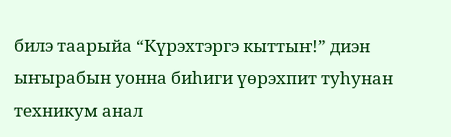билэ таарыйа “Күрэхтэргэ кыттыҥ!” диэн ыҥырабын уонна биһиги үөрэхпит туһунан техникум анал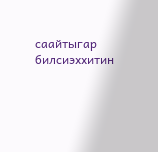саайтыгар билсиэххитин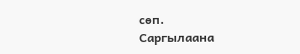сөп.
Саргылаана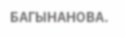БАГЫНАНОВА.